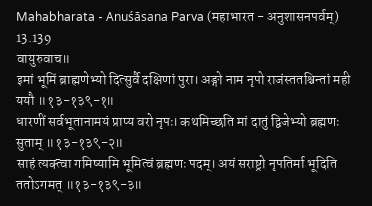Mahabharata - Anuśāsana Parva (महाभारत - अनुशासनपर्वम्)
13.139
वायुरुवाच॥
इमां भूमिं ब्राह्मणेभ्यो दित्सुर्वै दक्षिणां पुरा। अङ्गो नाम नृपो राजंस्ततश्चिन्तां मही ययौ ॥१३-१३९-१॥
धारणीं सर्वभूतानामयं प्राप्य वरो नृपः। कथमिच्छति मां दातुं द्विजेभ्यो ब्रह्मणः सुताम् ॥१३-१३९-२॥
साहं त्यक्त्वा गमिष्यामि भूमित्वं ब्रह्मणः पदम्। अयं सराष्ट्रो नृपतिर्मा भूदिति ततोऽगमत् ॥१३-१३९-३॥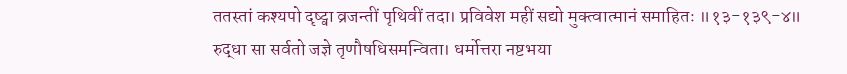ततस्तां कश्यपो दृष्ट्वा व्रजन्तीं पृथिवीं तदा। प्रविवेश महीं सद्यो मुक्त्वात्मानं समाहितः ॥१३-१३९-४॥
रुद्धा सा सर्वतो जज्ञे तृणौषधिसमन्विता। धर्मोत्तरा नष्टभया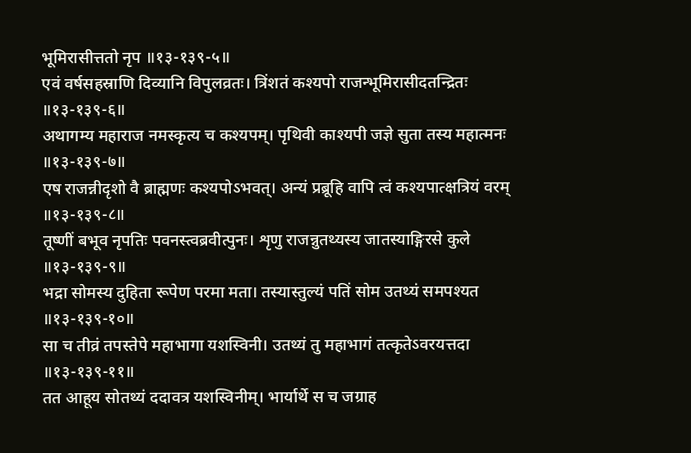भूमिरासीत्ततो नृप ॥१३-१३९-५॥
एवं वर्षसहस्राणि दिव्यानि विपुलव्रतः। त्रिंशतं कश्यपो राजन्भूमिरासीदतन्द्रितः ॥१३-१३९-६॥
अथागम्य महाराज नमस्कृत्य च कश्यपम्। पृथिवी काश्यपी जज्ञे सुता तस्य महात्मनः ॥१३-१३९-७॥
एष राजन्नीदृशो वै ब्राह्मणः कश्यपोऽभवत्। अन्यं प्रब्रूहि वापि त्वं कश्यपात्क्षत्रियं वरम् ॥१३-१३९-८॥
तूष्णीं बभूव नृपतिः पवनस्त्वब्रवीत्पुनः। शृणु राजन्नुतथ्यस्य जातस्याङ्गिरसे कुले ॥१३-१३९-९॥
भद्रा सोमस्य दुहिता रूपेण परमा मता। तस्यास्तुल्यं पतिं सोम उतथ्यं समपश्यत ॥१३-१३९-१०॥
सा च तीव्रं तपस्तेपे महाभागा यशस्विनी। उतथ्यं तु महाभागं तत्कृतेऽवरयत्तदा ॥१३-१३९-११॥
तत आहूय सोतथ्यं ददावत्र यशस्विनीम्। भार्यार्थे स च जग्राह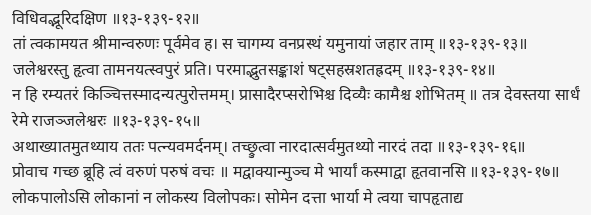विधिवद्भूरिदक्षिण ॥१३-१३९-१२॥
तां त्वकामयत श्रीमान्वरुणः पूर्वमेव ह। स चागम्य वनप्रस्थं यमुनायां जहार ताम् ॥१३-१३९-१३॥
जलेश्वरस्तु हृत्वा तामनयत्स्वपुरं प्रति। परमाद्भुतसङ्काशं षट्सहस्रशतह्रदम् ॥१३-१३९-१४॥
न हि रम्यतरं किञ्चित्तस्मादन्यत्पुरोत्तमम्। प्रासादैरप्सरोभिश्च दिव्यैः कामैश्च शोभितम् ॥ तत्र देवस्तया सार्धं रेमे राजञ्जलेश्वरः ॥१३-१३९-१५॥
अथाख्यातमुतथ्याय ततः पत्न्यवमर्दनम्। तच्छ्रुत्वा नारदात्सर्वमुतथ्यो नारदं तदा ॥१३-१३९-१६॥
प्रोवाच गच्छ ब्रूहि त्वं वरुणं परुषं वचः ॥ मद्वाक्यान्मुञ्च मे भार्यां कस्माद्वा हृतवानसि ॥१३-१३९-१७॥
लोकपालोऽसि लोकानां न लोकस्य विलोपकः। सोमेन दत्ता भार्या मे त्वया चापहृताद्य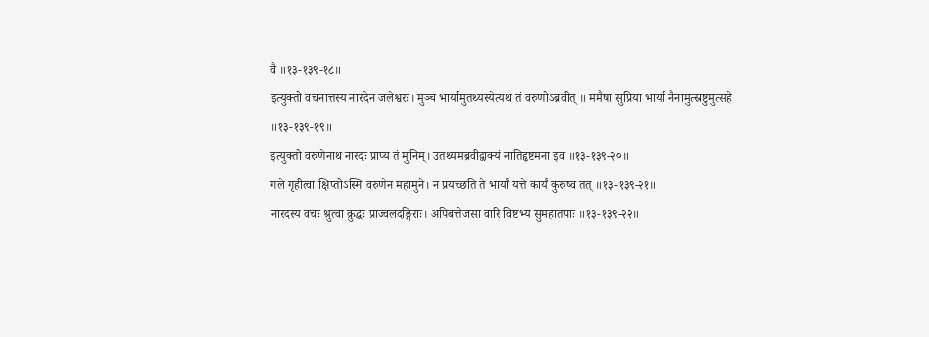वै ॥१३-१३९-१८॥
इत्युक्तो वचनात्तस्य नारदेन जलेश्वरः। मुञ्च भार्यामुतथ्यस्येत्यथ तं वरुणोऽब्रवीत् ॥ ममैषा सुप्रिया भार्या नैनामुत्स्रष्टुमुत्सहे ॥१३-१३९-१९॥
इत्युक्तो वरुणेनाथ नारदः प्राप्य तं मुनिम्। उतथ्यमब्रवीद्वाक्यं नातिहृष्टमना इव ॥१३-१३९-२०॥
गले गृहीत्वा क्षिप्तोऽस्मि वरुणेन महामुने। न प्रयच्छति ते भार्यां यत्ते कार्यं कुरुष्व तत् ॥१३-१३९-२१॥
नारदस्य वचः श्रुत्वा क्रुद्धः प्राज्वलदङ्गिराः। अपिबत्तेजसा वारि विष्टभ्य सुमहातपाः ॥१३-१३९-२२॥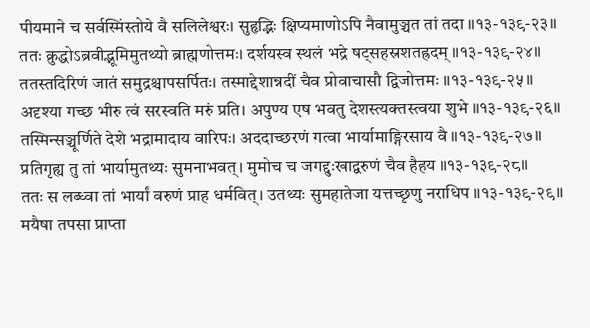पीयमाने च सर्वस्मिंस्तोये वै सलिलेश्वरः। सुहृद्भिः क्षिप्यमाणोऽपि नैवामुञ्चत तां तदा ॥१३-१३९-२३॥
ततः क्रुद्धोऽब्रवीद्भूमिमुतथ्यो ब्राह्मणोत्तमः। दर्शयस्व स्थलं भद्रे षट्सहस्रशतह्रदम् ॥१३-१३९-२४॥
ततस्तदिरिणं जातं समुद्रश्चापसर्पितः। तस्माद्देशान्नदीं चैव प्रोवाचासौ द्विजोत्तमः ॥१३-१३९-२५॥
अदृश्या गच्छ भीरु त्वं सरस्वति मरुं प्रति। अपुण्य एष भवतु देशस्त्यक्तस्त्वया शुभे ॥१३-१३९-२६॥
तस्मिन्सञ्चूर्णिते देशे भद्रामादाय वारिपः। अददाच्छरणं गत्वा भार्यामाङ्गिरसाय वै ॥१३-१३९-२७॥
प्रतिगृह्य तु तां भार्यामुतथ्यः सुमनाभवत्। मुमोच च जगद्दुःखाद्वरुणं चैव हैहय ॥१३-१३९-२८॥
ततः स लब्ध्वा तां भार्यां वरुणं प्राह धर्मवित्। उतथ्यः सुमहातेजा यत्तच्छृणु नराधिप ॥१३-१३९-२९॥
मयैषा तपसा प्राप्ता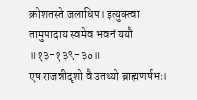क्रोशतस्ते जलाधिप। इत्युक्त्वा तामुपादाय स्वमेव भवनं ययौ ॥१३-१३९-३०॥
एष राजन्नीदृशो वै उतथ्यो ब्राह्मणर्षभः।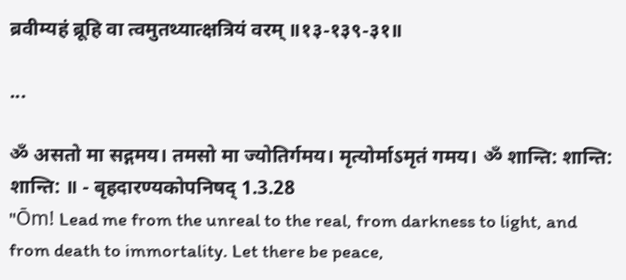ब्रवीम्यहं ब्रूहि वा त्वमुतथ्यात्क्षत्रियं वरम् ॥१३-१३९-३१॥

...

ॐ असतो मा सद्गमय। तमसो मा ज्योतिर्गमय। मृत्योर्माऽमृतं गमय। ॐ शान्ति: शान्ति: शान्ति: ॥ - बृहदारण्यकोपनिषद् 1.3.28
"Ōm! Lead me from the unreal to the real, from darkness to light, and from death to immortality. Let there be peace,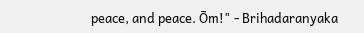peace, and peace. Ōm!" - Brihadaranyaka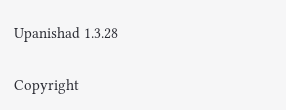Upanishad 1.3.28

Copyright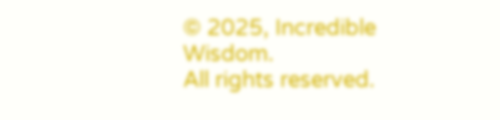© 2025, Incredible Wisdom.
All rights reserved.